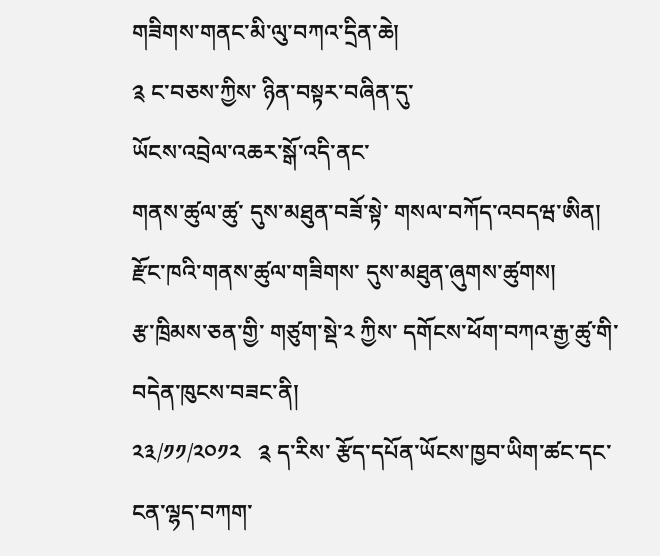གཟིགས་གནང་མི་ལུ་བཀའ་དྲིན་ཆེ།
༉ ང་བཅས་ཀྱིས་ ཉིན་བསྟར་བཞིན་དུ་
ཡོངས་འབྲེལ་འཆར་སྒོ་འདི་ནང་
གནས་ཚུལ་ཚུ་ དུས་མཐུན་བཟོ་སྟེ་ གསལ་བཀོད་འབདཝ་ཨིན།
རྫོང་ཁའི་གནས་ཚུལ་གཟིགས་ དུས་མཐུན་ཞུགས་ཚུགས།
རྩ་ཁྲིམས་ཅན་གྱི་ གཙུག་སྡེ་༢ ཀྱིས་ དགོངས་ཕོག་བཀའ་རྒྱ་ཚུ་གི་ བདེན་ཁུངས་བཟང་ནི།
༢༣/༡༡/༢༠༡༢   ༉ ད་རིས་ རྩོད་དཔོན་ཡོངས་ཁྱབ་ཡིག་ཚང་དང་ ངན་ལྷད་བཀག་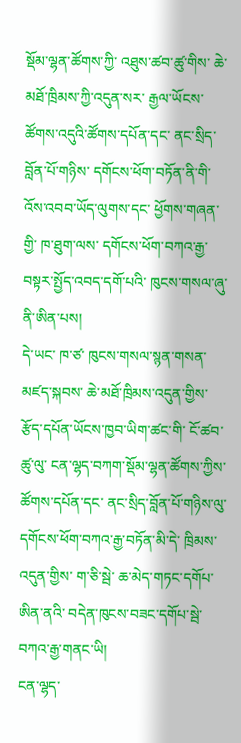སྡོམ་ལྷན་ཚོགས་ཀྱི་ འཐུས་ཚབ་ཚུ་གིས་ ཆེ་མཐོ་ཁྲིམས་ཀྱི་འདུན་སར་ རྒྱལ་ཡོངས་ཚོགས་འདུའི་ཚོགས་དཔོན་དང་ ནང་སྲིད་བློན་པོ་གཉིས་ དགོངས་ཕོག་བཏོན་ནི་གི་ འོས་འབབ་ཡོད་ལུགས་དང་ ཕྱོགས་གཞན་གྱི་ ཁ་ཐུག་ལས་ དགོངས་ཕོག་བཀའ་རྒྱ་བསྟར་སྤྱོད་འབད་དགོ་པའི་ ཁུངས་གསལ་ཞུ་ནི་ཨིན་པས།
དེ་ཡང་ ཁ་ཙ་ ཁུངས་གསལ་སྙན་གསན་མཛད་སྐབས་ ཆེ་མཐོ་ཁྲིམས་འདུན་གྱིས་ རྩོད་དཔོན་ཡོངས་ཁྱབ་ཡིག་ཚང་གི་ ངོ་ཚབ་ཚུ་ལུ་ ངན་ལྷད་བཀག་སྡོམ་ལྷན་ཚོགས་ཀྱིས་ ཚོགས་དཔོན་དང་ ནང་སྲིད་བློན་པོ་གཉིས་ལུ་ དགོངས་ཕོག་བཀའ་རྒྱ་བཏོན་མི་དེ་ ཁྲིམས་འདུན་གྱིས་ ག་ཅི་སྦེ་ ཆ་མེད་གཏང་དགོཔ་ཨིན་ནའི་ བདེན་ཁུངས་བཟང་དགོཔ་སྦེ་ བཀའ་རྒྱ་གནང་ཡི།
ངན་ལྷད་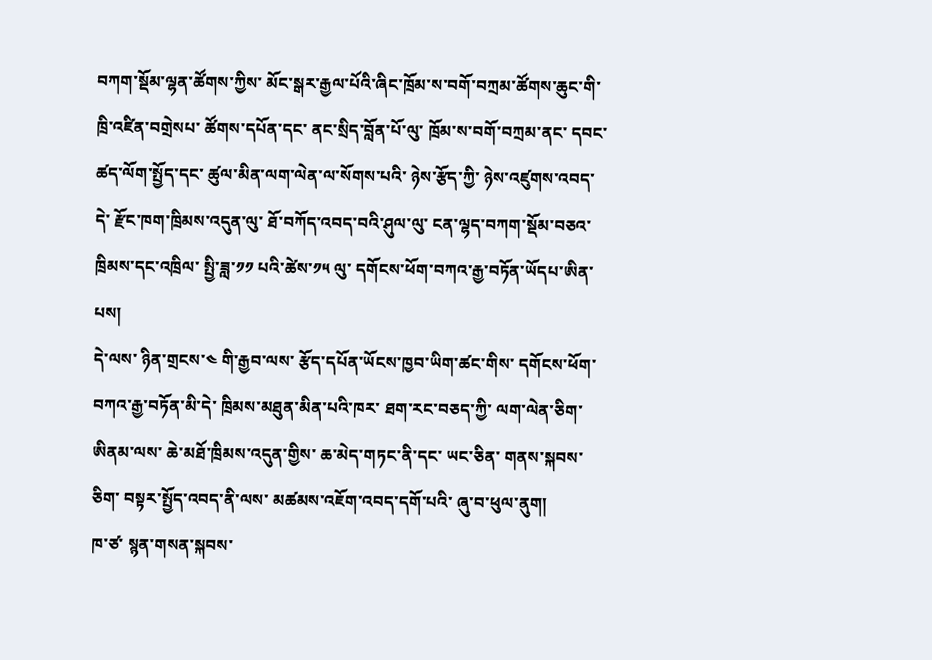བཀག་སྡོམ་ལྷན་ཚོགས་ཀྱིས་ མོང་སྒར་རྒྱལ་པོའི་ཞིང་ཁྲོམ་ས་བགོ་བཀྲམ་ཚོགས་ཆུང་གི་ ཁྲི་འཛིན་བགྲེསཔ་ ཚོགས་དཔོན་དང་ ནང་སྲིད་བློན་པོ་ལུ་ ཁྲོམ་ས་བགོ་བཀྲམ་ནང་ དབང་ཚད་ལོག་སྤྱོད་དང་ ཚུལ་མིན་ལག་ལེན་ལ་སོགས་པའི་ ཉེས་རྩོད་ཀྱི་ ཉེས་འཛུགས་འབད་དེ་ རྫོང་ཁག་ཁྲིམས་འདུན་ལུ་ ཐོ་བཀོད་འབད་བའི་ཤུལ་ལུ་ ངན་ལྷད་བཀག་སྡོམ་བཅའ་ཁྲིམས་དང་འཁྲིལ་ སྤྱི་ཟླ་༡༡ པའི་ཚེས་༡༥ ལུ་ དགོངས་ཕོག་བཀའ་རྒྱ་བཏོན་ཡོདཔ་ཨིན་པས།
དེ་ལས་ ཉིན་གྲངས་༤ གི་རྒྱབ་ལས་ རྩོད་དཔོན་ཡོངས་ཁྱབ་ཡིག་ཚང་གིས་ དགོངས་ཕོག་བཀའ་རྒྱ་བཏོན་མི་དེ་ ཁྲིམས་མཐུན་མིན་པའི་ཁར་ ཐག་རང་བཅད་ཀྱི་ ལག་ལེན་ཅིག་ཨིནམ་ལས་ ཆེ་མཐོ་ཁྲིམས་འདུན་གྱིས་ ཆ་མེད་གཏང་ནི་དང་ ཡང་ཅིན་ གནས་སྐབས་ཅིག་ བསྟར་སྤྱོད་འབད་ནི་ལས་ མཚམས་འཇོག་འབད་དགོ་པའི་ ཞུ་བ་ཕུལ་ནུག།
ཁ་ཙ་ སྙན་གསན་སྐབས་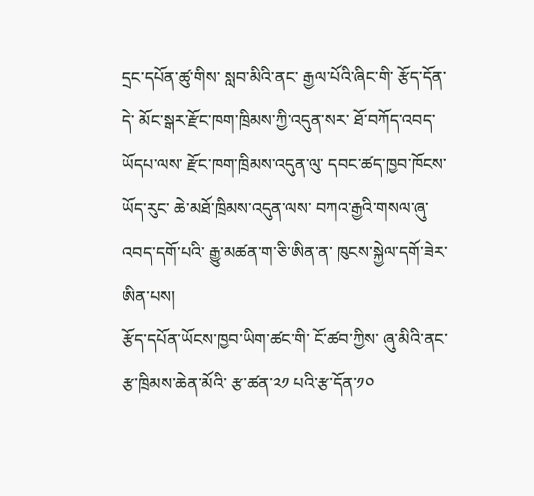དྲང་དཔོན་ཚུ་གིས་ སླབ་མིའི་ནང་ རྒྱལ་པོའི་ཞིང་གི་ རྩོད་དོན་དེ་ མོང་སྒར་རྫོང་ཁག་ཁྲིམས་ཀྱི་འདུན་སར་ ཐོ་བཀོད་འབད་ཡོདཔ་ལས་ རྫོང་ཁག་ཁྲིམས་འདུན་ལུ་ དབང་ཚད་ཁྱབ་ཁོངས་ཡོད་རུང་ ཆེ་མཐོ་ཁྲིམས་འདུན་ལས་ བཀའ་རྒྱའི་གསལ་ཞུ་འབད་དགོ་པའི་ རྒྱུ་མཚན་ག་ཅི་ཨིན་ན་ ཁུངས་སྐྱེལ་དགོ་ཟེར་ཨིན་པས།
རྩོད་དཔོན་ཡོངས་ཁྱབ་ཡིག་ཚང་གི་ ངོ་ཚབ་ཀྱིས་ ཞུ་མིའི་ནང་ རྩ་ཁྲིམས་ཆེན་མོའི་ རྩ་ཚན་༢༡ པའི་རྩ་དོན་༡༠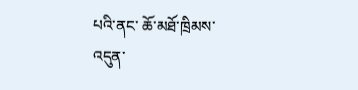པའི་ནང་ ཆོ་མཐོ་ཁྲིམས་འདུན་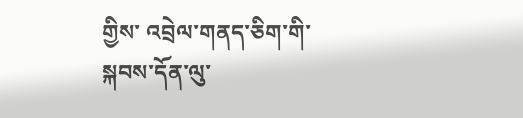གྱིས་ འབྲེལ་གནད་ཅིག་གི་ སྐབས་དོན་ལུ་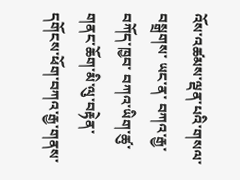འོས་འཚམས་ལྡན་པའི་གསལ་བསྒྲགས་ ཡང་ན་ བཀའ་རྒྱ་ བཀོད་ཁྱབ་ བཀའ་ཡིག་ཚུ་ གནང་ཆོག་མི་ལུ་བརྟེན་ དགོངས་ཕོག་བཀའ་རྒྱ་གནས་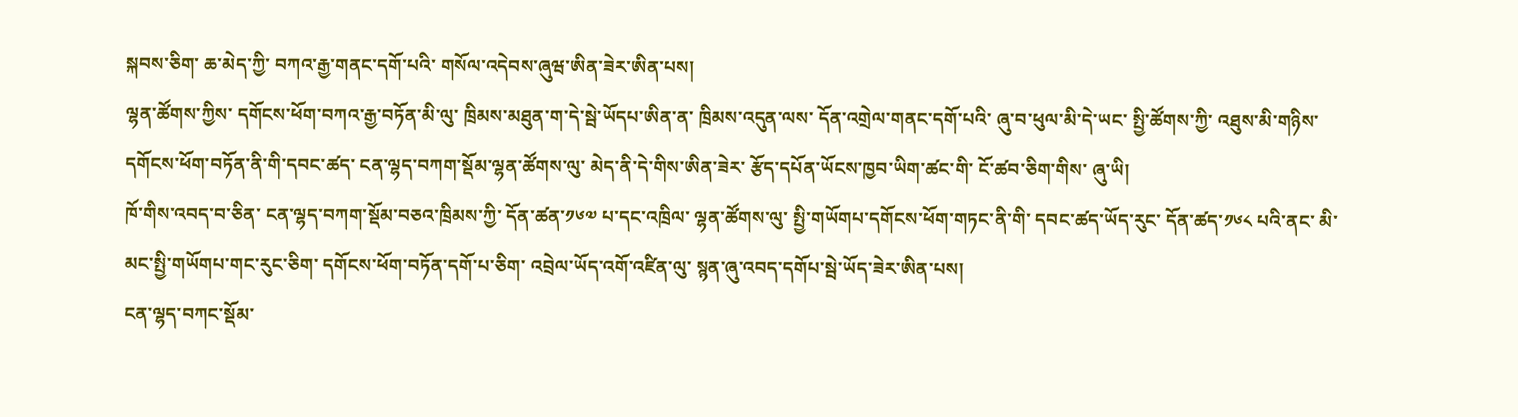སྐབས་ཅིག་ ཆ་མེད་ཀྱི་ བཀའ་རྒྱ་གནང་དགོ་པའི་ གསོལ་འདེབས་ཞུཝ་ཨིན་ཟེར་ཨིན་པས།
ལྷན་ཚོགས་ཀྱིས་ དགོངས་ཕོག་བཀའ་རྒྱ་བཏོན་མི་ལུ་ ཁྲིམས་མཐུན་ག་དེ་སྦེ་ཡོདཔ་ཨིན་ན་ ཁྲིམས་འདུན་ལས་ དོན་འགྲེལ་གནང་དགོ་པའི་ ཞུ་བ་ཕུལ་མི་དེ་ཡང་ སྤྱི་ཚོགས་ཀྱི་ འཐུས་མི་གཉིས་ དགོངས་ཕོག་བཏོན་ནི་གི་དབང་ཚད་ ངན་ལྷད་བཀག་སྡོམ་ལྷན་ཚོགས་ལུ་ མེད་ནི་དེ་གིས་ཨིན་ཟེར་ རྩོད་དཔོན་ཡོངས་ཁྱབ་ཡིག་ཚང་གི་ ངོ་ཚབ་ཅིག་གིས་ ཞུ་ཡི།
ཁོ་གིས་འབད་བ་ཅིན་ ངན་ལྷད་བཀག་སྡོམ་བཅའ་ཁྲིམས་ཀྱི་ དོན་ཚན་༡༦༧ པ་དང་འཁྲིལ་ ལྷན་ཚོགས་ལུ་ སྤྱི་གཡོགཔ་དགོངས་ཕོག་གཏང་ནི་གི་ དབང་ཚད་ཡོད་རུང་ དོན་ཚད་༡༦༨ པའི་ནང་ མི་མང་སྤྱི་གཡོགཔ་གང་རུང་ཅིག་ དགོངས་ཕོག་བཏོན་དགོ་པ་ཅིག་ འབྲེལ་ཡོད་འགོ་འཛིན་ལུ་ སྙན་ཞུ་འབད་དགོཔ་སྦེ་ཡོད་ཟེར་ཨིན་པས།
ངན་ལྷད་བཀང་སྡོམ་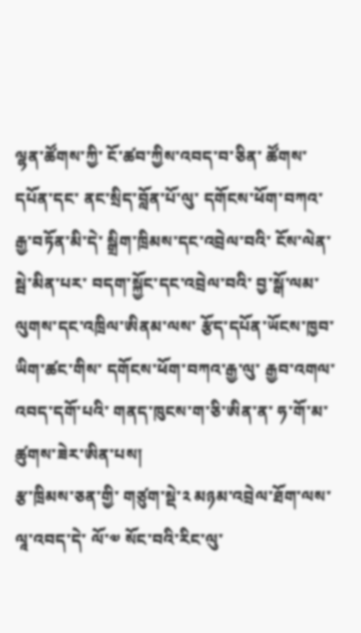ལྷན་ཚོགས་ཀྱི་ ངོ་ཚབ་ཀྱིས་འབད་བ་ཅིན་ ཚོགས་དཔོན་དང་ ནང་སྲིད་བློན་པོ་ལུ་ དགོངས་ཕོག་བཀའ་རྒྱ་བཏོན་མི་དེ་ སྒྲིག་ཁྲིམས་དང་འབྲེལ་བའི་ ངོས་ལེན་སྦེ་མིན་པར་ བདག་སྐྱོང་དང་འབྲེལ་བའི་ བྱ་སྒོ་ལམ་ལུགས་དང་འཁྲིལ་ཨིནམ་ལས་ རྩོད་དཔོན་ཡོངས་ཁྱབ་ཡིག་ཚང་གིས་ དགོངས་ཕོག་བཀའ་རྒྱ་ལུ་ རྒྱབ་འགལ་འབད་དགོ་པའི་ གནད་ཁུངས་ག་ཅི་ཨིན་ན་ ཧ་གོ་མ་ཚུགས་ཟེར་ཨིན་པས།
རྩ་ཁྲིམས་ཅན་གྱི་ གཙུག་སྡེ་༢ མཉམ་འབྲེལ་ཐོག་ལས་ ལཱ་འབད་དེ་ ལོ་༧ སོང་བའི་རིང་ལུ་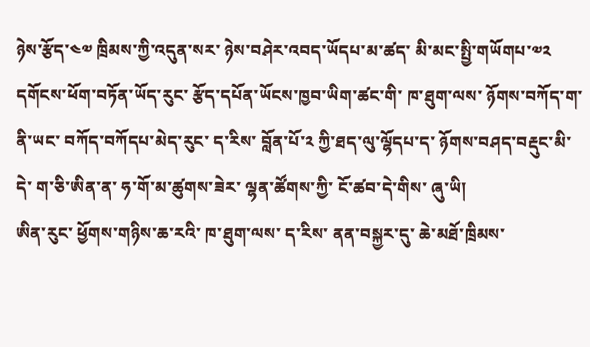ཉེས་རྩོད་༤༧ ཁྲིམས་ཀྱི་འདུན་སར་ ཉེས་བཤེར་འབད་ཡོདཔ་མ་ཚད་ མི་མང་སྤྱི་གཡོགཔ་༧༢ དགོངས་ཕོག་བཏོན་ཡོད་རུང་ རྩོད་དཔོན་ཡོངས་ཁྱབ་ཡིག་ཚང་གི་ ཁ་ཐུག་ལས་ ཉོགས་བཀོད་ག་ནི་ཡང་ བཀོད་བཀོདཔ་མེད་རུང་ ད་རིས་ བློན་པོ་༢ ཀྱི་ཐད་ལུ་ལྷོདཔ་ད་ ཉོགས་བཤད་བརྡུང་མི་དེ་ ག་ཅི་ཨིན་ན་ ཧ་གོ་མ་ཚུགས་ཟེར་ ལྷན་ཚོགས་ཀྱི་ ངོ་ཚབ་དེ་གིས་ ཞུ་ཡི།
ཨིན་རུང་ ཕྱོགས་གཉིས་ཆ་རའི་ ཁ་ཐུག་ལས་ ད་རིས་ ནན་བསྐྱར་དུ་ ཆེ་མཐོ་ཁྲིམས་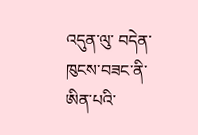འདུན་ལུ་ བདེན་ཁུངས་བཟང་ནི་ཨིན་པའི་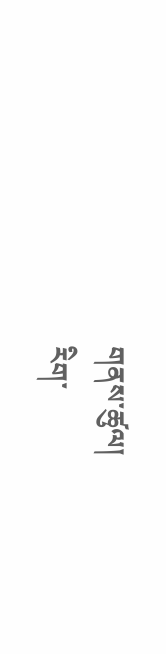གནས་ཚུལ།
རིག་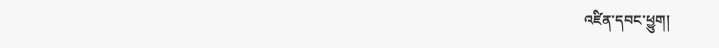འཛིན་དབང་ཕྱུག།